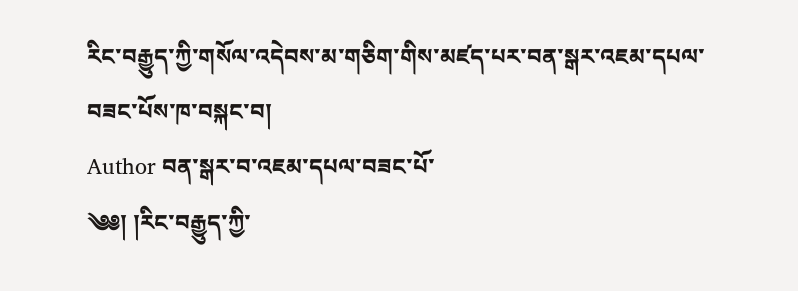རིང་བརྒྱུད་ཀྱི་གསོལ་འདེབས་མ་གཅིག་གིས་མཛད་པར་བན་སྒར་འཇམ་དཔལ་བཟང་པོས་ཁ་བསྐང་བ།
Author བན་སྒར་བ་འཇམ་དཔལ་བཟང་པོ་
༄༅། །རིང་བརྒྱུད་ཀྱི་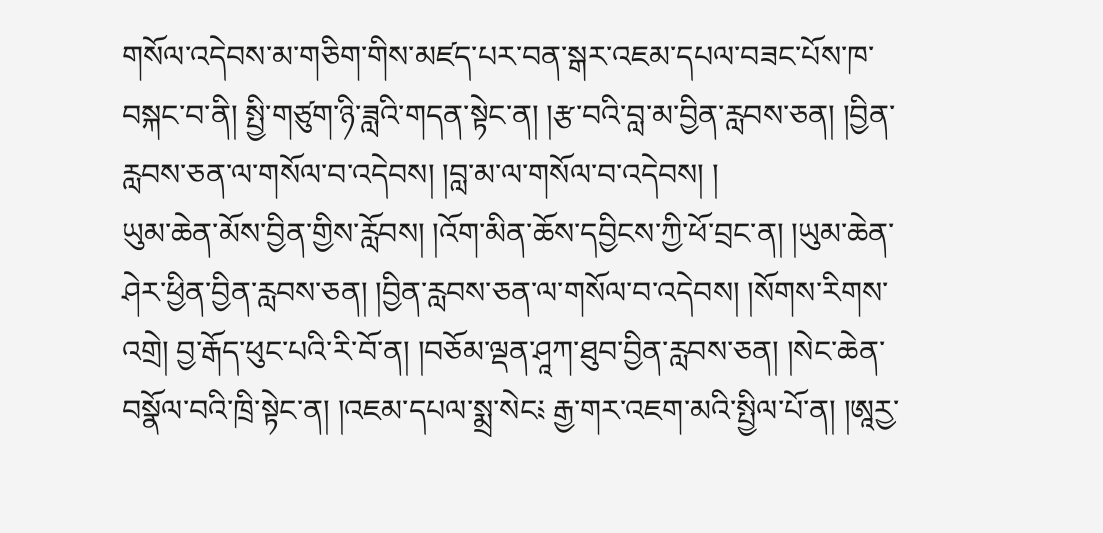གསོལ་འདེབས་མ་གཅིག་གིས་མཛད་པར་བན་སྒར་འཇམ་དཔལ་བཟང་པོས་ཁ་བསྐང་བ་ནི། སྤྱི་གཙུག་ཉི་ཟླའི་གདན་སྟེང་ན། །རྩ་བའི་བླ་མ་བྱིན་རླབས་ཅན། །བྱིན་རླབས་ཅན་ལ་གསོལ་བ་འདེབས། །བླ་མ་ལ་གསོལ་བ་འདེབས། །
ཡུམ་ཆེན་མོས་བྱིན་གྱིས་རློབས། །འོག་མིན་ཆོས་དབྱིངས་ཀྱི་ཕོ་བྲང་ན། །ཡུམ་ཆེན་ཤེར་ཕྱིན་བྱིན་རླབས་ཅན། །བྱིན་རླབས་ཅན་ལ་གསོལ་བ་འདེབས། །སོགས་རིགས་འགྲེ། བྱ་རྒོད་ཕུང་པའི་རི་བོ་ན། །བཅོམ་ལྡན་ཤཱཀ་ཐུབ་བྱིན་རླབས་ཅན། །སེང་ཆེན་བསྣོལ་བའི་ཁྲི་སྟེང་ན། །འཇམ་དཔལ་སྨྲ་སེང༴ རྒྱ་གར་འཇག་མའི་སྤྱིལ་པོ་ན། །ཨཱརྱ་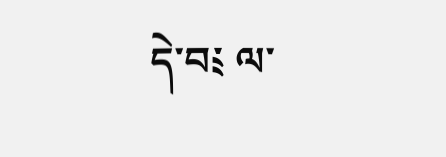དེ་བ༴ ལ་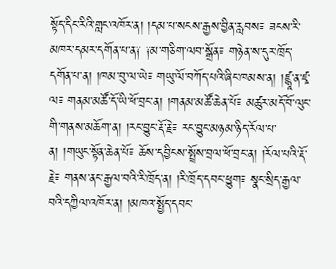སྟོད་དིང་རིའི་གླང་འཁོར་ན། །དམ་པ་སངས་རྒྱས་བྱིན་རླབས༴ ཟངས་རི་མཁར་དམར་དགོན་པ་ན༑ ༑མ་གཅིག་ལབ་སྒྲོན༴ གཉེན་ས་དུར་ཁྲོད་དགོན་པ་ན། །ཁམ་བུ་ལ་ཡེ༴ གཡུ་ལོ་བཀོད་པའི་ཞིང་ཁམས་ན། །ཛྙཱ་ན་ཛྭ་ལ༴ གནམ་མཚོ་དོ་ཡི་ཕོ་བྲང་ན། །གནམ་མཚོ་ཆེན་པོ༴ མཚུར་མདོ་བོ་ལུང་གི་གནས་མཆོག་ན། །རང་བྱུང་རྡོ་རྗེ༴ རང་བྱུང་མཉམ་ཉིད་རོལ་པ་ན། །གཡུང་སྟོན་ཆེན་པོ༴ ཆོས་དབྱིངས་སྤྲོས་བྲལ་ཕོ་བྲང་ན། །རོལ་པའི་རྡོ་རྗེ༴ གནས་ནང་རྒྱལ་བའི་རི་ཁྲོད་ན། །རི་ཁྲོད་དབང་ཕྱུག༴ སྣང་སྲིད་རྒྱལ་བའི་དཀྱིལ་འཁོར་ན། །མཁའ་སྤྱོད་དབང་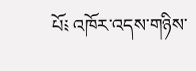པོ༴ འཁོར་འདས་གཉིས་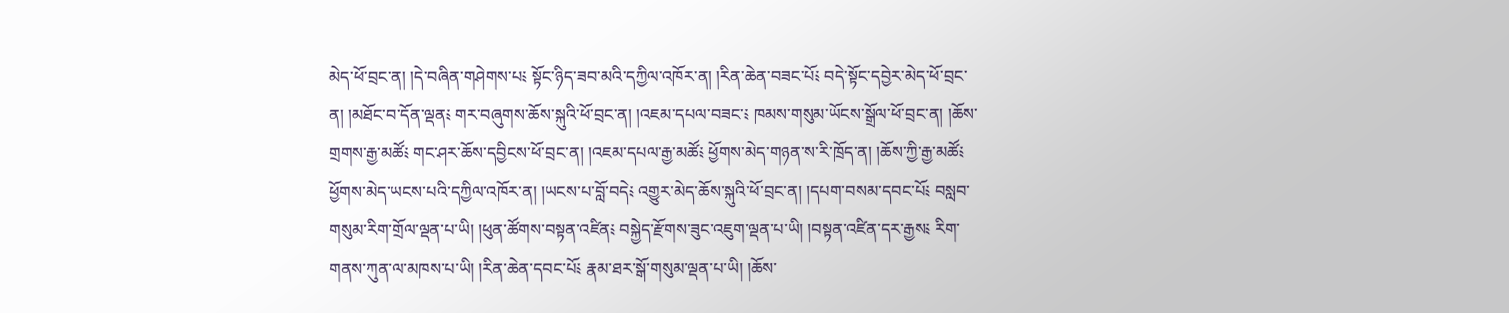མེད་ཕོ་བྲང་ན། །དེ་བཞིན་གཤེགས་པ༴ སྟོང་ཉིད་ཟབ་མའི་དཀྱིལ་འཁོར་ན། །རིན་ཆེན་བཟང་པོ༴ བདེ་སྟོང་དབྱེར་མེད་ཕོ་བྲང་ན། །མཐོང་བ་དོན་ལྡན༴ གར་བཞུགས་ཆོས་སྐུའི་ཕོ་བྲང་ན། །འཇམ་དཔལ་བཟང་༴ ཁམས་གསུམ་ཡོངས་སྒྲོལ་ཕོ་བྲང་ན། །ཆོས་གྲགས་རྒྱ་མཚོ༴ གང་ཤར་ཆོས་དབྱིངས་ཕོ་བྲང་ན། །འཇམ་དཔལ་རྒྱ་མཚོ༴ ཕྱོགས་མེད་གཉན་ས་རི་ཁྲོད་ན། །ཆོས་ཀྱི་རྒྱ་མཚོ༴ ཕྱོགས་མེད་ཡངས་པའི་དཀྱིལ་འཁོར་ན། །ཡངས་པ་བློ་བདེ༴ འགྱུར་མེད་ཆོས་སྐུའི་ཕོ་བྲང་ན། །དཔག་བསམ་དབང་པོ༴ བསླབ་གསུམ་རིག་གྲོལ་ལྡན་པ་ཡི། །ཕུན་ཚོགས་བསྟན་འཛིན༴ བསྐྱེད་རྫོགས་ཟུང་འཇུག་ལྡན་པ་ཡི། །བསྟན་འཛིན་དར་རྒྱས༴ རིག་གནས་ཀུན་ལ་མཁས་པ་ཡི། །རིན་ཆེན་དབང་པོ༴ རྣམ་ཐར་སྒོ་གསུམ་ལྡན་པ་ཡི། །ཆོས་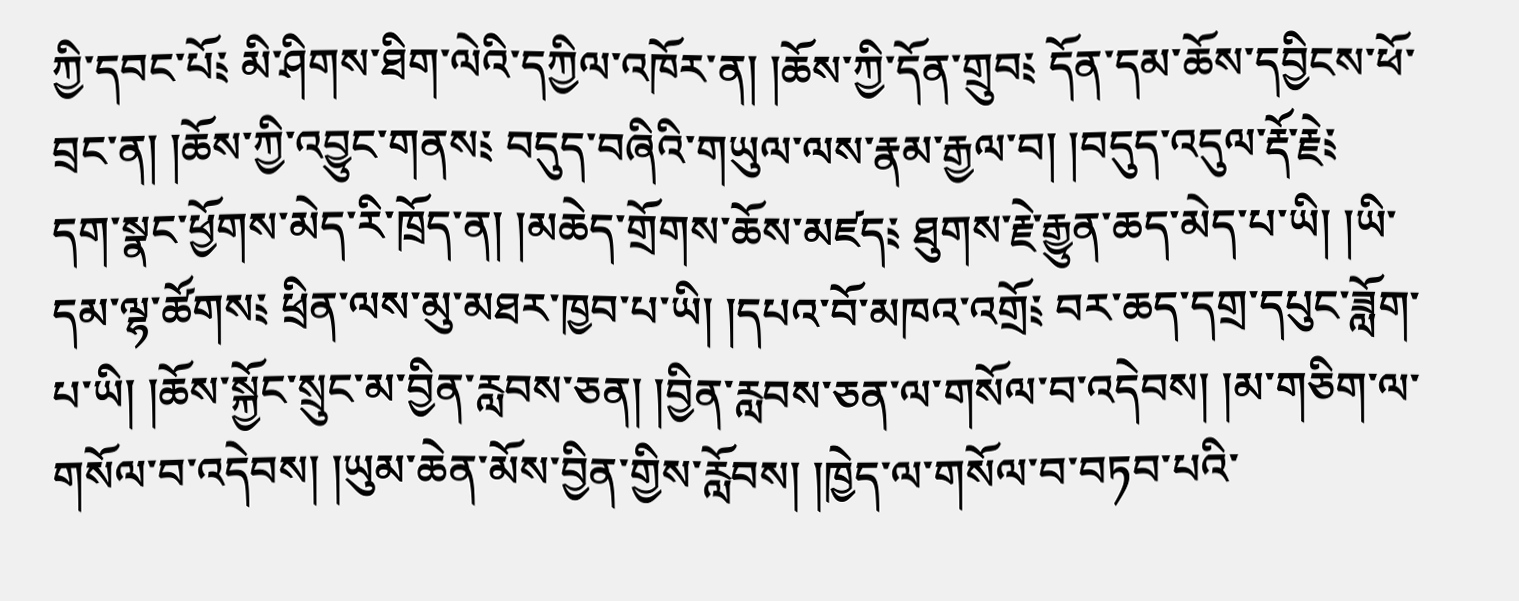ཀྱི་དབང་པོ༴ མི་ཤིགས་ཐིག་ལེའི་དཀྱིལ་འཁོར་ན། །ཆོས་ཀྱི་དོན་གྲུབ༴ དོན་དམ་ཆོས་དབྱིངས་ཕོ་བྲང་ན། །ཆོས་ཀྱི་འབྱུང་གནས༴ བདུད་བཞིའི་གཡུལ་ལས་རྣམ་རྒྱལ་བ། །བདུད་འདུལ་རྡོ་རྗེ༴ དག་སྣང་ཕྱོགས་མེད་རི་ཁྲོད་ན། །མཆེད་གྲོགས་ཆོས་མཛད༴ ཐུགས་རྗེ་རྒྱུན་ཆད་མེད་པ་ཡི། །ཡི་དམ་ལྷ་ཚོགས༴ ཕྲིན་ལས་མུ་མཐར་ཁྱབ་པ་ཡི། །དཔའ་བོ་མཁའ་འགྲོ༴ བར་ཆད་དགྲ་དཔུང་ཟློག་པ་ཡི། །ཆོས་སྐྱོང་སྲུང་མ་བྱིན་རླབས་ཅན། །བྱིན་རླབས་ཅན་ལ་གསོལ་བ་འདེབས། །མ་གཅིག་ལ་གསོལ་བ་འདེབས། །ཡུམ་ཆེན་མོས་བྱིན་གྱིས་རློབས། །ཁྱེད་ལ་གསོལ་བ་བཏབ་པའི་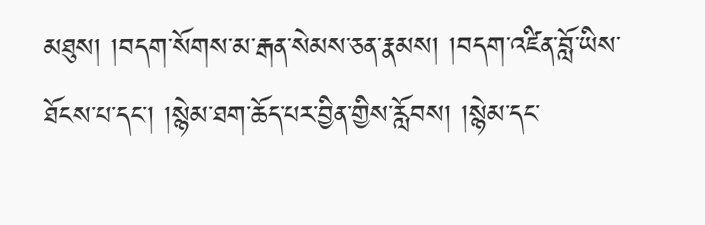མཐུས། །བདག་སོགས་མ་རྒན་སེམས་ཅན་རྣམས། །བདག་འཛིན་བློ་ཡིས་ཐོངས་པ་དང་། །སྙེམ་ཐག་ཆོད་པར་བྱིན་གྱིས་རློབས། །སྙེམ་དང་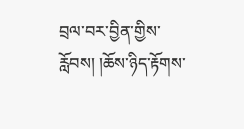བྲལ་བར་བྱིན་གྱིས་རློབས། །ཆོས་ཉིད་རྟོགས་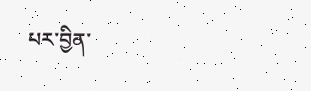པར་བྱིན་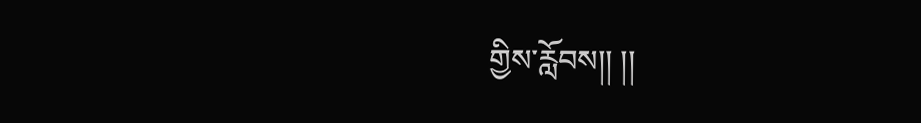གྱིས་རློབས།། །།